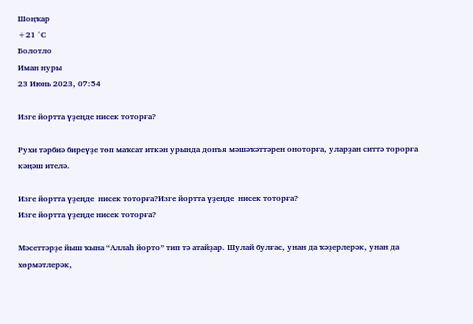Шоңҡар
+21 °С
Болотло
Иман нуры
23 Июнь 2023, 07:54

Изге йортта үҙеңде нисек тоторға?

Рухи тәрбиә биреүҙе төп маҡсат иткән урында донъя мәшәҡәттәрен оноторға, уларҙан ситтә торорға кәңәш ителә.

Изге йортта үҙеңде  нисек тоторға?Изге йортта үҙеңде  нисек тоторға?
Изге йортта үҙеңде нисек тоторға?

Мәсеттәрҙе йыш ҡына “Аллаһ йорто” тип тә атайҙар. Шулай булғас, унан да ҡәҙерлерәк, унан да хөрмәтлерәк,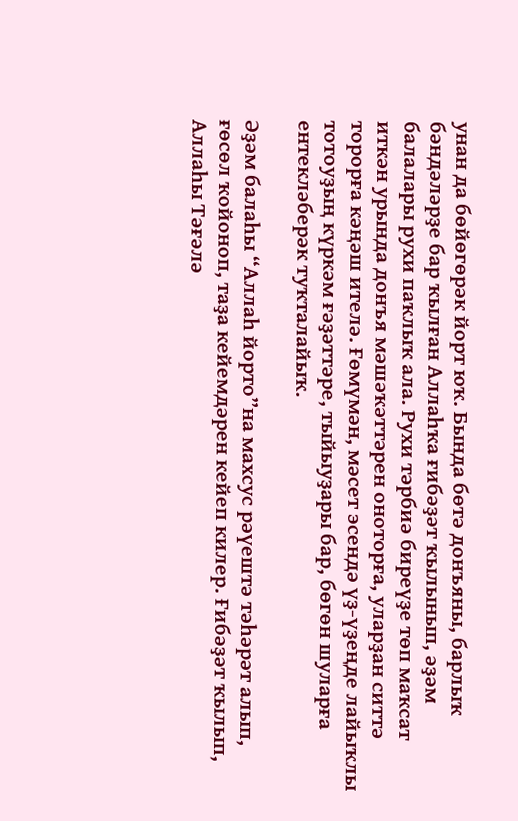унан да бөйөгөрәк йорт юҡ. Бында бөтә донъяны, барлыҡ бәндәләрҙе бар ҡылған Аллаһҡа ғибәҙәт ҡылынып, әҙәм балалары рухи паҡлыҡ ала. Рухи тәрбиә биреүҙе төп маҡсат иткән урында донъя мәшәҡәттәрен оноторға, уларҙан ситтә торорға кәңәш ителә. Ғөмүмән, мәсет эсендә үҙ-үҙеңде лайыҡлы тотоуҙың күркәм ғәҙәттәре, тыйыуҙары бар, бөгөн шуларға ентекләберәк туҡталайыҡ.

Әҙәм балаһы “Аллаһ йорто”на махсус рәүештә тәһәрәт алып, ғөсөл ҡойоноп, таҙа кейемдәрен кейеп килер. Ғибәҙәт ҡылып, Аллаһы Тәғәлә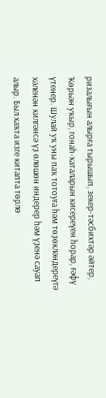ризалығын алырға тырышып, зекер-тәсбихтәр әйтер, Ҡөрьән уҡыр, гонаһ-хаталарын кисереүен һорар, ғәфү үтенер. Шулай уҡ уны паҡ тотоуға һәм төҙөкләндереүгә хәленән килгәнсә үҙ өлөшөн индерер һәм үҙенә сауап алыр. Был хаҡта изге китапта төрлө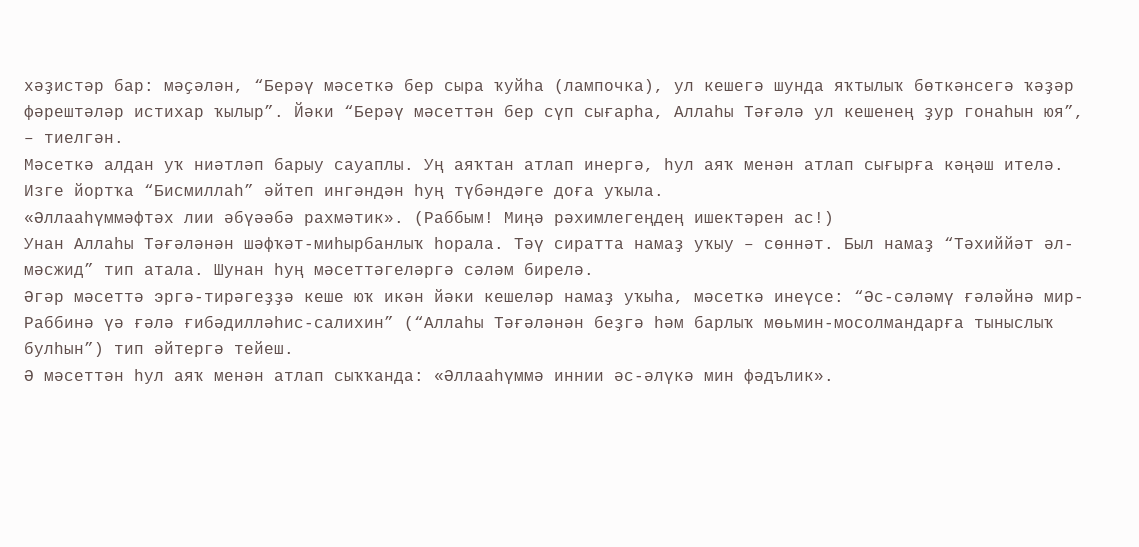хәҙистәр бар: мәҫәлән, “Берәү мәсеткә бер сыра ҡуйһа (лампочка), ул кешегә шунда яҡтылыҡ бөткәнсегә ҡәҙәр фәрештәләр истихар ҡылыр”. Йәки “Берәү мәсеттән бер сүп сығарһа, Аллаһы Тәғәлә ул кешенең ҙур гонаһын юя”, – тиелгән.
Мәсеткә алдан уҡ ниәтләп барыу сауаплы. Уң аяҡтан атлап инергә, һул аяҡ менән атлап сығырға кәңәш ителә. Изге йортҡа “Бисмиллаһ” әйтеп ингәндән һуң түбәндәге доға уҡыла.
«Әллааһүммәфтәх лии әбүәәбә рахмәтик». (Раббым! Миңә рәхимлегеңдең ишектәрен ас!)
Унан Аллаһы Тәғәләнән шәфҡәт-миһырбанлыҡ һорала. Тәү сиратта намаҙ уҡыу – сөннәт. Был намаҙ “Тәхиййәт әл-мәсжид” тип атала. Шунан һуң мәсеттәгеләргә сәләм бирелә.
Әгәр мәсеттә эргә-тирәгеҙҙә кеше юҡ икән йәки кешеләр намаҙ уҡыһа, мәсеткә инеүсе: “Әс-сәләмү ғәләйнә мир-Раббинә үә ғәлә ғибәдилләһис-салихин” (“Аллаһы Тәғәләнән беҙгә һәм барлыҡ мөьмин-мосолмандарға тыныслыҡ булһын”) тип әйтергә тейеш.
Ә мәсеттән һул аяҡ менән атлап сыҡҡанда: «Әллааһүммә иннии әс-әлүкә мин фәдълик».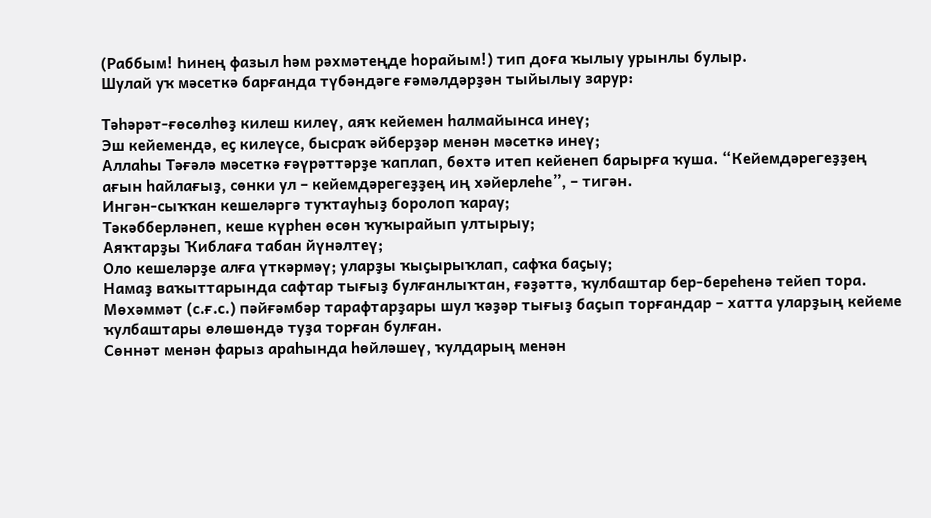(Раббым! Һинең фазыл һәм рәхмәтеңде һорайым!) тип доға ҡылыу урынлы булыр.
Шулай уҡ мәсеткә барғанда түбәндәге ғәмәлдәрҙән тыйылыу зарур:

Тәһәрәт-ғөсөлһөҙ килеш килеү, аяҡ кейемен һалмайынса инеү;
Эш кейемендә, еҫ килеүсе, бысраҡ әйберҙәр менән мәсеткә инеү;
Аллаһы Тәғәлә мәсеткә ғәүрәттәрҙе ҡаплап, бөхтә итеп кейенеп барырға ҡуша. “Кейемдәрегеҙҙең ағын һайлағыҙ, сөнки ул – кейемдәрегеҙҙең иң хәйерлеһе”, – тигән.
Ингән-сыҡҡан кешеләргә туҡтауһыҙ боролоп ҡарау;
Тәкәбберләнеп, кеше күрһен өсөн ҡуҡырайып ултырыу;
Аяҡтарҙы Ҡиблаға табан йүнәлтеү;
Оло кешеләрҙе алға үткәрмәү; уларҙы ҡыҫырыҡлап, сафҡа баҫыу;
Намаҙ ваҡыттарында сафтар тығыҙ булғанлыҡтан, ғәҙәттә, ҡулбаштар бер-береһенә тейеп тора. Мөхәммәт (с.ғ.с.) пәйғәмбәр тарафтарҙары шул ҡәҙәр тығыҙ баҫып торғандар – хатта уларҙың кейеме ҡулбаштары өлөшөндә туҙа торған булған.
Сөннәт менән фарыз араһында һөйләшеү, ҡулдарың менән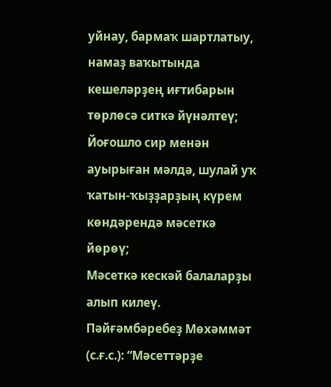уйнау, бармаҡ шартлатыу, намаҙ ваҡытында кешеләрҙең иғтибарын төрлөсә ситкә йүнәлтеү;
Йоғошло сир менән ауырыған мәлдә, шулай уҡ ҡатын-ҡыҙҙарҙың күрем көндәрендә мәсеткә йөрөү;
Мәсеткә кескәй балаларҙы алып килеү. Пәйғәмбәребеҙ Мөхәммәт (с.ғ.с.): “Мәсеттәрҙе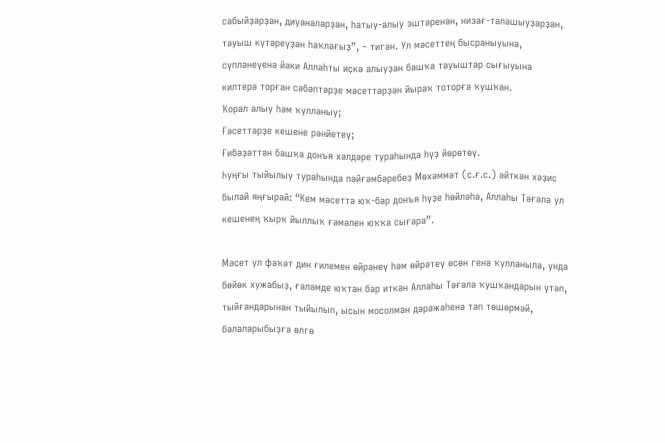сабыйҙарҙан, диуаналарҙан, һатыу-алыу эштәренән, низағ-талашыуҙарҙан, тауыш күтәреүҙән һаҡлағыҙ”, – тигән. Ул мәсеттең бысраныуына, сүпләнеүенә йәки Аллаһты иҫкә алыуҙан башҡа тауыштар сығыуына килтерә торған сәбәптәрҙе мәсеттәрҙән йыраҡ тоторға ҡушҡан.
Ҡорал алыу һәм ҡулланыу;
Ғәсеттәрҙе кешене рәнйетеү;
Ғибәҙәттән башҡа донъя хәлдәре тураһында һүҙ йөрөтөү.
Һуңғы тыйылыу тураһында пәйғәмбәребеҙ Мөхәммәт (с.ғ.с.) әйткән хәҙис былай яңғырай: “Кем мәсеттә юҡ-бар донъя һүҙе һөйләһә, Аллаһы Тәғәлә ул кешенең ҡырҡ йыллыҡ ғәмәлен юҡҡа сығара”.

Мәсет ул фәҡәт дин ғилемен өйрәнеү һәм өйрәтеү өсөн генә ҡулланыла, унда бөйөк хужабыҙ, ғаләмде юҡтан бар иткән Аллаһы Тәғәлә ҡушҡандарын үтәп, тыйғандарынан тыйылып, ысын мосолман дәрәжәһенә тап төшөрмәй, балаларыбыҙға өлгө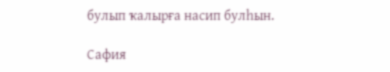булып ҡалырға насип булһын.

Сафия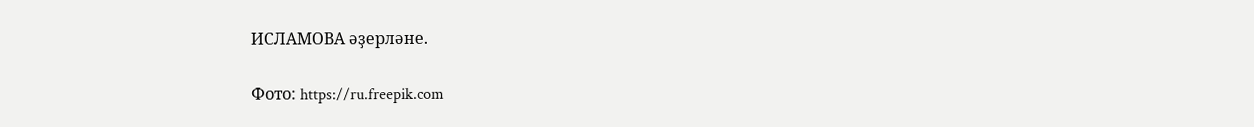ИСЛАМОВА әҙерләне.

Фото: https://ru.freepik.com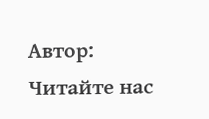Автор:
Читайте нас